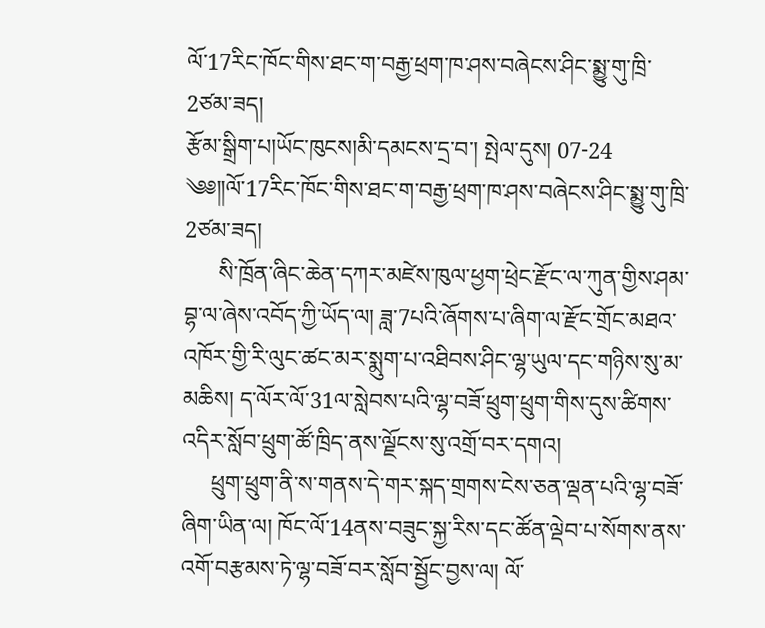ལོ་17རིང་ཁོང་གིས་ཐང་ག་བརྒྱ་ཕྲག་ཁ་ཤས་བཞེངས་ཤིང་སྨྱུ་གུ་ཁྲི་2ཙམ་ཟད།
རྩོམ་སྒྲིག་པ།ཡོང་ཁུངས།མི་དམངས་དྲ་བ་། སྤེལ་དུས། 07-24
༄༅༎ལོ་17རིང་ཁོང་གིས་ཐང་ག་བརྒྱ་ཕྲག་ཁ་ཤས་བཞེངས་ཤིང་སྨྱུ་གུ་ཁྲི་2ཙམ་ཟད།
      སི་ཁྲོན་ཞིང་ཆེན་དཀར་མཛེས་ཁུལ་ཕྱག་ཕྲེང་རྫོང་ལ་ཀུན་གྱིས་ཤམ་བྷ་ལ་ཞེས་འབོད་ཀྱི་ཡོད་ལ། ཟླ་7པའི་ཞོགས་པ་ཞིག་ལ་རྫོང་གྲོང་མཐའ་འཁོར་གྱི་རི་ལུང་ཚང་མར་སྨུག་པ་འཐིབས་ཤིང་ལྷ་ཡུལ་དང་གཉིས་སུ་མ་མཆིས། ད་ལོར་ལོ་31ལ་སླེབས་པའི་ལྷ་བཟོ་ཕྲུག་ཕྲུག་གིས་དུས་ཚིགས་འདིར་སློབ་ཕྲུག་ཚོ་ཁྲིད་ནས་ལྗོངས་སུ་འགྲོ་བར་དགའ།
     ཕྲུག་ཕྲུག་ནི་ས་གནས་དེ་གར་སྐད་གྲགས་ངེས་ཅན་ལྡན་པའི་ལྷ་བཟོ་ཞིག་ཡིན་ལ། ཁོང་ལོ་14ནས་བཟུང་སྐྱ་རིས་དང་ཚོན་ལྡེབ་པ་སོགས་ནས་འགོ་བརྩམས་ཏེ་ལྷ་བཟོ་བར་སློབ་སྦྱོང་བྱས་ལ། ལོ་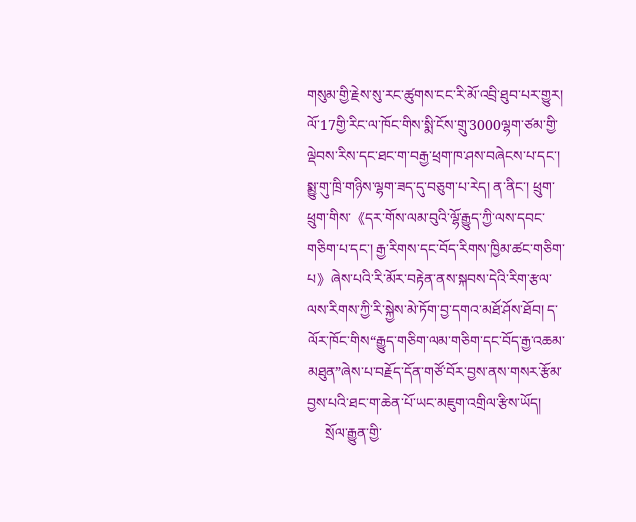གསུམ་གྱི་རྗེས་སུ་རང་ཚུགས་ངང་རི་མོ་འབྲི་ཐུབ་པར་གྱུར། ལོ་17གྱི་རིང་ལ་ཁོང་གིས་སྨི་ངོས་གྲུ་3000ལྷག་ཙམ་གྱི་ལྡེབས་རིས་དང་ཐང་ག་བརྒྱ་ཕྲག་ཁ་ཤས་བཞེངས་པ་དང་། སྨྱུ་གུ་ཁྲི་གཉིས་ལྷག་ཟད་དུ་བཅུག་པ་རེད། ན་ནིང་། ཕྲུག་ཕྲུག་གིས་《དར་གོས་ལམ་བུའི་ལྷོ་རྒྱུད་ཀྱི་ལས་དབང་གཅིག་པ་དང་། རྒྱ་རིགས་དང་བོད་རིགས་ཁྱིམ་ཚང་གཅིག་པ》ཞེས་པའི་རི་མོར་བརྟེན་ནས་སྐབས་དེའི་རིག་རྩལ་ལས་རིགས་ཀྱི་རི་སྐྱེས་མེ་ཏོག་བྱ་དགའ་མཐོ་ཤོས་ཐོབ། ད་ལོར་ཁོང་གིས“རྒྱུད་གཅིག་ལམ་གཅིག་དང་བོད་རྒྱ་འཆམ་མཐུན”ཞེས་པ་བརྗོད་དོན་གཙོ་བོར་བྱས་ནས་གསར་རྩོམ་བྱས་པའི་ཐང་ག་ཆེན་པོ་ཡང་མཇུག་འགྲིལ་རྩིས་ཡོད།
     སྲོལ་རྒྱུན་གྱི་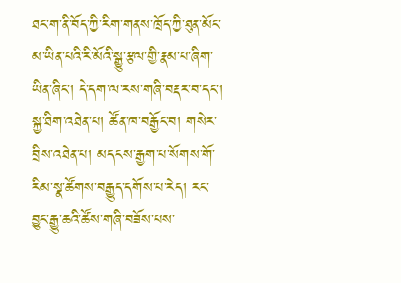ཐང་ག་ནི་བོད་ཀྱི་རིག་གནས་ཁྲོད་ཀྱི་ཐུན་མོང་མ་ཡིན་པའི་རི་མོའི་སྒྱུ་རྩལ་གྱི་རྣམ་པ་ཞིག་ཡིན་ཞིང་། དེ་དག་ལ་རས་གཞི་བརྡར་བ་དང་། སྐྱ་ཐིག་འཐེན་པ། ཚོན་ཁ་བརྒྱོང་བ། གསེར་བྲིས་འཐེན་པ། མདངས་རྒྱག་པ་སོགས་གོ་རིམ་སྣ་ཚོགས་བརྒྱུད་དགོས་པ་རེད། རང་བྱུང་རྒྱུ་ཆའི་ཚོས་གཞི་བཟོས་པས་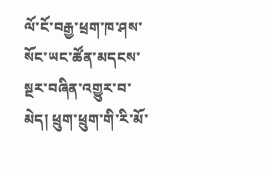ལོ་ངོ་བརྒྱ་ཕྲག་ཁ་ཤས་སོང་ཡང་ཚོན་མདངས་སྔར་བཞིན་འགྱུར་བ་མེད། ཕྲུག་ཕྲུག་གི་རི་མོ་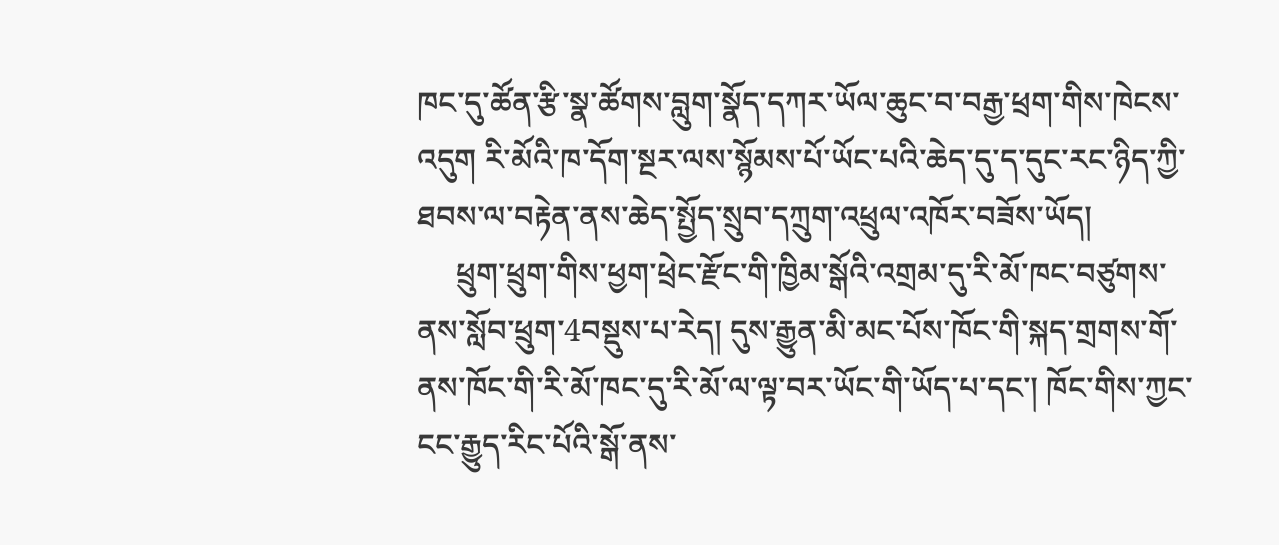ཁང་དུ་ཚོན་རྩི་སྣ་ཚོགས་བླུག་སྣོད་དཀར་ཡོལ་ཆུང་བ་བརྒྱ་ཕྲག་གིས་ཁེངས་འདུག རི་མོའི་ཁ་དོག་སྔར་ལས་སྙོམས་པོ་ཡོང་པའི་ཆེད་དུ་ད་དུང་རང་ཉིད་ཀྱི་ཐབས་ལ་བརྟེན་ནས་ཆེད་སྤྱོད་སྲུབ་དཀྲུག་འཕྲུལ་འཁོར་བཟོས་ཡོད།
     ཕྲུག་ཕྲུག་གིས་ཕྱག་ཕྲེང་རྫོང་གི་ཁྱིམ་སྒོའི་འགྲམ་དུ་རི་མོ་ཁང་བཙུགས་ནས་སློབ་ཕྲུག་4བསྡུས་པ་རེད། དུས་རྒྱུན་མི་མང་པོས་ཁོང་གི་སྐད་གྲགས་གོ་ནས་ཁོང་གི་རི་མོ་ཁང་དུ་རི་མོ་ལ་ལྟ་བར་ཡོང་གི་ཡོད་པ་དང་། ཁོང་གིས་ཀྱང་ངང་རྒྱུད་རིང་པོའི་སྒོ་ནས་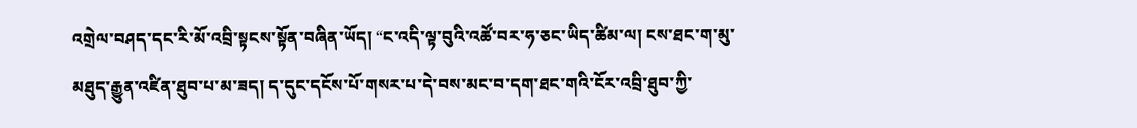འགྲེལ་བཤད་དང་རི་མོ་འབྲི་སྟངས་སྟོན་བཞིན་ཡོད། “ང་འདི་ལྟ་བུའི་འཚོ་བར་ཧ་ཅང་ཡིད་ཚིམ་ལ། ངས་ཐང་ག་མུ་མཐུད་རྒྱུན་འཛིན་ཐུབ་པ་མ་ཟད། ད་དུང་དངོས་པོ་གསར་པ་དེ་བས་མང་བ་དག་ཐང་གའི་ངོར་འབྲི་ཐུབ་ཀྱི་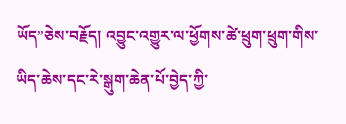ཡོད”ཅེས་བརྗོད། འབྱུང་འགྱུར་ལ་ཕྱོགས་ཚེ་ཕྲུག་ཕྲུག་གིས་ཡིད་ཆེས་དང་རེ་སྒུག་ཆེན་པོ་བྱེད་ཀྱི་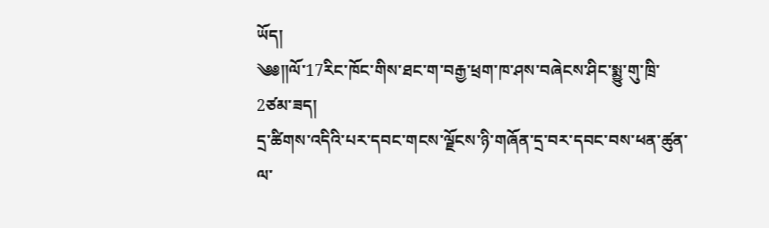ཡོད།
༄༅༎ལོ་17རིང་ཁོང་གིས་ཐང་ག་བརྒྱ་ཕྲག་ཁ་ཤས་བཞེངས་ཤིང་སྨྱུ་གུ་ཁྲི་2ཙམ་ཟད།
དྲ་ཚིགས་འདིའི་པར་དབང་གངས་ལྗོངས་ཉི་གཞོན་དྲ་བར་དབང་བས་ཕན་ཚུན་ལ་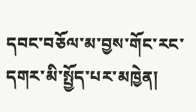དབང་བཅོལ་མ་བྱས་གོང་རང་དགར་མི་སྤྱོད་པར་མཁྱེན།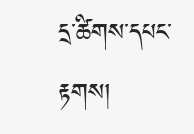དྲ་ཚིགས་དཔང་རྟགས།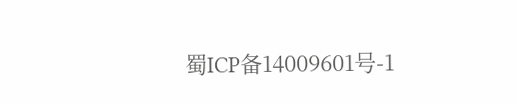蜀ICP备14009601号-1